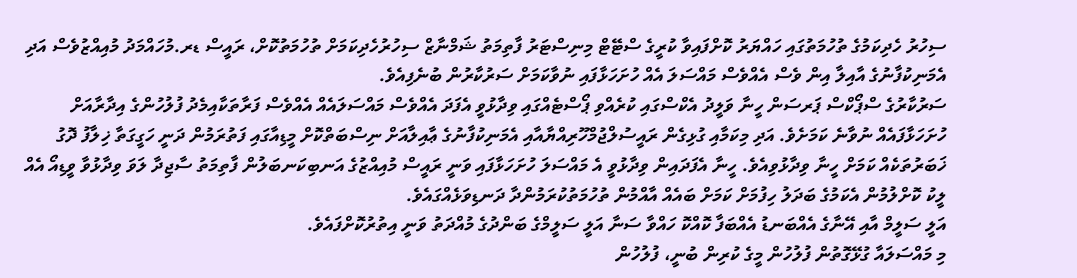ސިހުރު ހެދިކަމުގެ ތުހުމަތުގައި ހައްޔަރު ކޮށްފައިވާ ކުރީގެ ސްޓޭޓް މިނިސްޓަރު ފާތިމަތު ޝަމްނާޒް ސިހުރުހެދިކަމަށް ތުހުމަތުކޮށް، ރައީސް ޑރ.މުހައްމަދު މުއިއްޒުވެސް އަދި އެމަނިކުފާނުގެ އާއިލާ އިން ވެސް އެއްވެސް މައްސަލަ އެއް ހުށަހަޅާފައި ނުވާކަމަށް ސަރުކާރުން ބުނެފިއެވެ.
ސަރުކާރުގެ ސްޕޯކްސް ޕަރސަން ހީނާ ވަލީދު އެކްސްގައި ކުރެއްވި ޕޯސްޓެއްގައި ވިދާޅުވީ އެފަދަ އެއްވެސް މައްސަލައެއް އެއްވެސް ފަރާތަކާއިމެދު ފުލުހުންގެ އިދާރާއަށް ހުށަހަޅާފައެއް ނުވާނެ ކަމަށެވެ. އަދި މިކަމާއި ގުޅިގެން ރައީސުލްޖުމްހޫރިއްޔާއާއި އެމަނިކުފާނުގެ ޢާއިލާއަށް ނިސްބަތްކޮށް މީޑިއާގައި ފަތުރަމުން ދަނީ ހަގީގަތާ ޚިލާފު ދޮގު ޚަބަރުތަކެއް ކަމަށް ހީނާ ވިދާޅުވިއެވެ. ހީނާ އެފަދައިން ވިދާޅުވީ އެ މައްސަލަ ހުށަހަޅާފައި ވަނީ ރައީސް މުއިއްޒުގެ އަނބިކަނބަލުން ފާތިމަތު ސާޖިދާ ލަވަ ވިދާޅުވާ ވީޑިއޯ އެއް ލީކު ކޮށްލުމުން އެކަމުގެ ބަދަލު ހިފުމަށް ކަމަށް ބައެއް އާއްމުން ތުހުމަތުކުރަމުންދާ ދަނޑިވަޅެއްގައެވެ.
އަލީ ސަލީމް އާއި އޭނާގެ އެއްބަނޑު އެއްބަފާ ކޮއްކޮ ހައްވާ ސަނާ އަލީ ސަލީމްގެ ބަންދުގެ މުއްދަތު ވަނީ އިތުރުކޮށްފައެވެ.
މި މައްސަލައާ ގުޅޭގޮތުން ފުލުހުން މީގެ ކުރިން ބުނީ، ފުލުހުން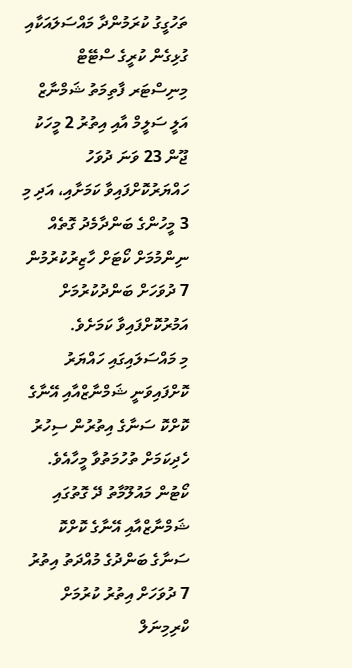ތަހުގީގު ކުރަމުންދާ މައްސަލައަކާއި ގުޅިގެން ކުރީގެ ސްޓޭޓް މިނިސްޓަރ ފާތިމަތު ޝަމްނާޒް އަލީ ސަލީމް އާއި އިތުރު 2 މީހަކު ޖޫން 23 ވަނަ ދުވަހު ހައްޔަރުކޮށްފައިވާ ކަމަށާއި، އަދި މި 3 މީހުންގެ ބަންދާމެދު ގޮތެއް ނިންމުމަށް ކޯޓަށް ހާޒިރުކުރުމުން 7 ދުވަހަށް ބަންދުކުރުމަށް އަމުރުކޮށްފައިވާ ކަމަށެވެ.
މި މައްސަލައިގައި ހައްޔަރު ކޮށްފައިވަނީ ޝަމްނާޒްއާއި އޭނާގެ ކޮށްކޮ ސަނާގެ އިތުރުން ސިހުރު ހެދިކަމަށް ތުހުމަތުވާ މީހާއެވެ.
ކޯޓުން މައުލޫމާތު ދޭ ގޮތުގައި ޝަމްނާޒްއާއި އޭނާގެ ކޮށްކޮ ސަނާގެ ބަންދުގެ މުއްދަތު އިތުރު 7 ދުވަހަށް އިތުރު ކުރުމަށް ކްރިމިނަލް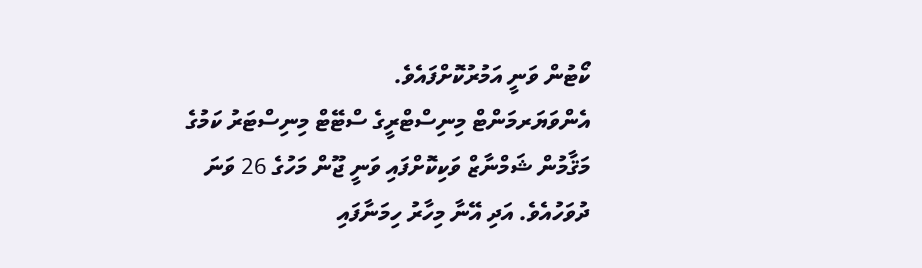ކޯޓުން ވަނީ އަމުރުކޮށްފައެވެ.
އެންވަޔަރމަންޓް މިނިސްޓްރީގެ ސްޓޭޓް މިނިސްޓަރު ކަމުގެ މަޤާމުން ޝަމްނާޒް ވަކިކޮށްފައި ވަނީ ޖޫން މަހުގެ 26 ވަނަ ދުވަހުއެވެ. އަދި އޭނާ މިހާރު ހިމަނާފައި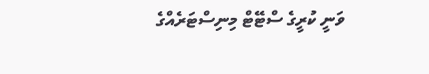ވަނީ ކުރީގެ ސްޓޭޓް މިނިސްޓަރެއްގެ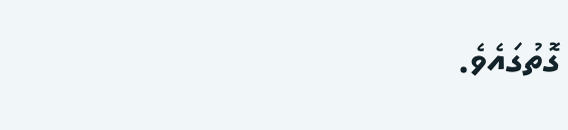ގޮތުގައެވެ.